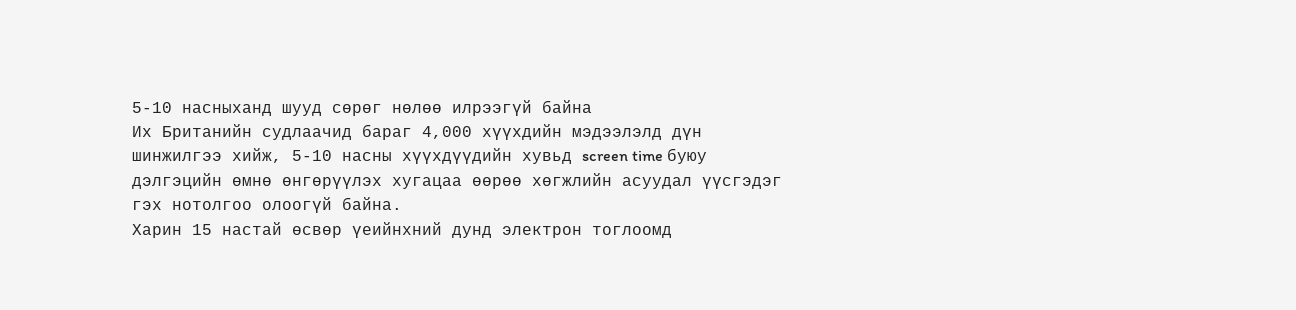5-10 насныханд шууд сөрөг нөлөө илрээгүй байна
Их Британийн судлаачид бараг 4,000 хүүхдийн мэдээлэлд дүн шинжилгээ хийж, 5-10 насны хүүхдүүдийн хувьд screen time буюу дэлгэцийн өмнө өнгөрүүлэх хугацаа өөрөө хөгжлийн асуудал үүсгэдэг гэх нотолгоо олоогүй байна.
Харин 15 настай өсвөр үеийнхний дунд электрон тоглоомд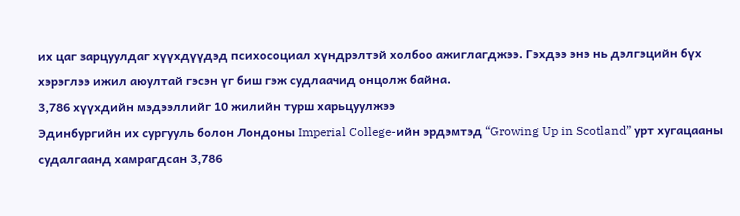их цаг зарцуулдаг хүүхдүүдэд психосоциал хүндрэлтэй холбоо ажиглагджээ. Гэхдээ энэ нь дэлгэцийн бүх хэрэглээ ижил аюултай гэсэн үг биш гэж судлаачид онцолж байна.
3,786 хүүхдийн мэдээллийг 10 жилийн турш харьцуулжээ
Эдинбургийн их сургууль болон Лондоны Imperial College-ийн эрдэмтэд “Growing Up in Scotland” урт хугацааны судалгаанд хамрагдсан 3,786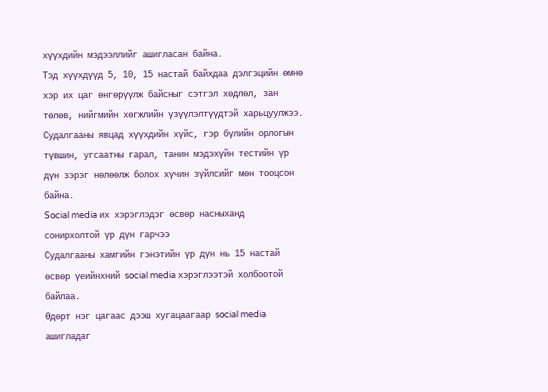хүүхдийн мэдээллийг ашигласан байна.
Тэд хүүхдүүд 5, 10, 15 настай байхдаа дэлгэцийн өмнө хэр их цаг өнгөрүүлж байсныг сэтгэл хөдлөл, зан төлөв, нийгмийн хөгжлийн үзүүлэлтүүдтэй харьцуулжээ.
Судалгааны явцад хүүхдийн хүйс, гэр бүлийн орлогын түвшин, угсаатны гарал, танин мэдэхүйн тестийн үр дүн зэрэг нөлөөлж болох хүчин зүйлсийг мөн тооцсон байна.
Social media их хэрэглэдэг өсвөр насныханд сонирхолтой үр дүн гарчээ
Судалгааны хамгийн гэнэтийн үр дүн нь 15 настай өсвөр үеийнхний social media хэрэглээтэй холбоотой байлаа.
Өдөрт нэг цагаас дээш хугацаагаар social media ашигладаг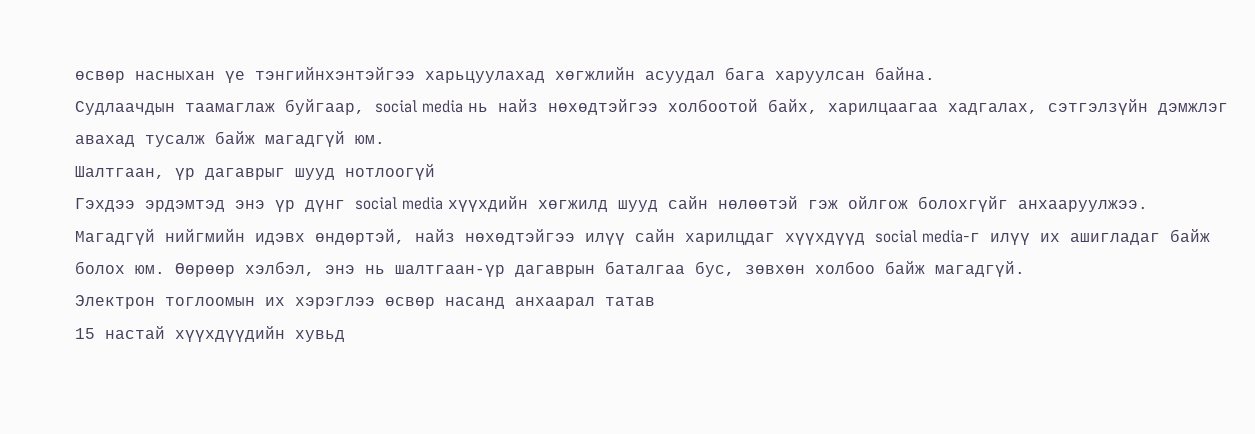өсвөр насныхан үе тэнгийнхэнтэйгээ харьцуулахад хөгжлийн асуудал бага харуулсан байна.
Судлаачдын таамаглаж буйгаар, social media нь найз нөхөдтэйгээ холбоотой байх, харилцаагаа хадгалах, сэтгэлзүйн дэмжлэг авахад тусалж байж магадгүй юм.
Шалтгаан, үр дагаврыг шууд нотлоогүй
Гэхдээ эрдэмтэд энэ үр дүнг social media хүүхдийн хөгжилд шууд сайн нөлөөтэй гэж ойлгож болохгүйг анхааруулжээ.
Магадгүй нийгмийн идэвх өндөртэй, найз нөхөдтэйгээ илүү сайн харилцдаг хүүхдүүд social media-г илүү их ашигладаг байж болох юм. Өөрөөр хэлбэл, энэ нь шалтгаан-үр дагаврын баталгаа бус, зөвхөн холбоо байж магадгүй.
Электрон тоглоомын их хэрэглээ өсвөр насанд анхаарал татав
15 настай хүүхдүүдийн хувьд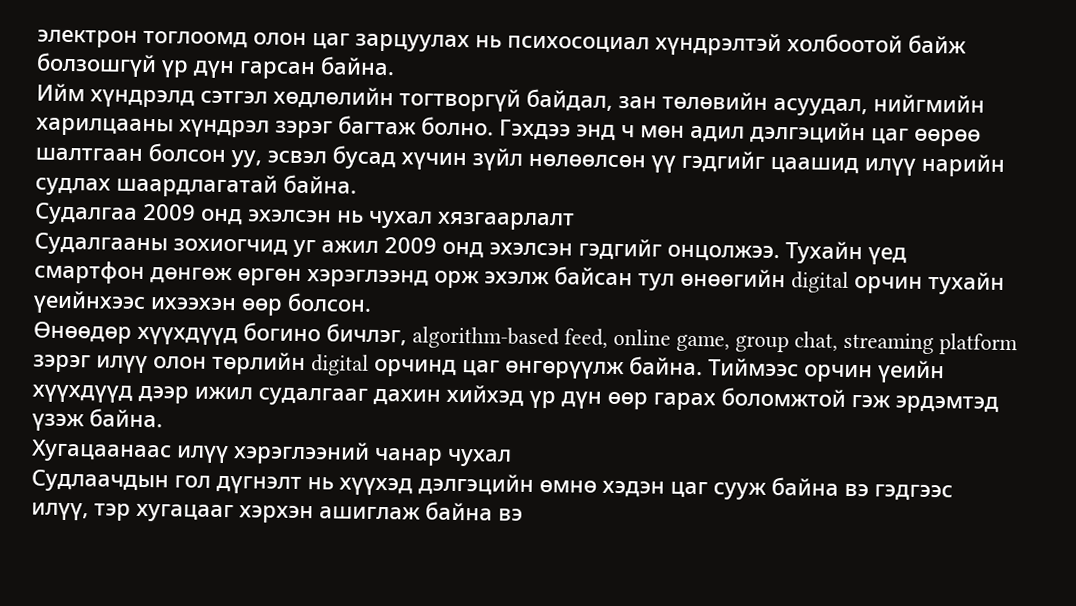электрон тоглоомд олон цаг зарцуулах нь психосоциал хүндрэлтэй холбоотой байж болзошгүй үр дүн гарсан байна.
Ийм хүндрэлд сэтгэл хөдлөлийн тогтворгүй байдал, зан төлөвийн асуудал, нийгмийн харилцааны хүндрэл зэрэг багтаж болно. Гэхдээ энд ч мөн адил дэлгэцийн цаг өөрөө шалтгаан болсон уу, эсвэл бусад хүчин зүйл нөлөөлсөн үү гэдгийг цаашид илүү нарийн судлах шаардлагатай байна.
Судалгаа 2009 онд эхэлсэн нь чухал хязгаарлалт
Судалгааны зохиогчид уг ажил 2009 онд эхэлсэн гэдгийг онцолжээ. Тухайн үед смартфон дөнгөж өргөн хэрэглээнд орж эхэлж байсан тул өнөөгийн digital орчин тухайн үеийнхээс ихээхэн өөр болсон.
Өнөөдөр хүүхдүүд богино бичлэг, algorithm-based feed, online game, group chat, streaming platform зэрэг илүү олон төрлийн digital орчинд цаг өнгөрүүлж байна. Тиймээс орчин үеийн хүүхдүүд дээр ижил судалгааг дахин хийхэд үр дүн өөр гарах боломжтой гэж эрдэмтэд үзэж байна.
Хугацаанаас илүү хэрэглээний чанар чухал
Судлаачдын гол дүгнэлт нь хүүхэд дэлгэцийн өмнө хэдэн цаг сууж байна вэ гэдгээс илүү, тэр хугацааг хэрхэн ашиглаж байна вэ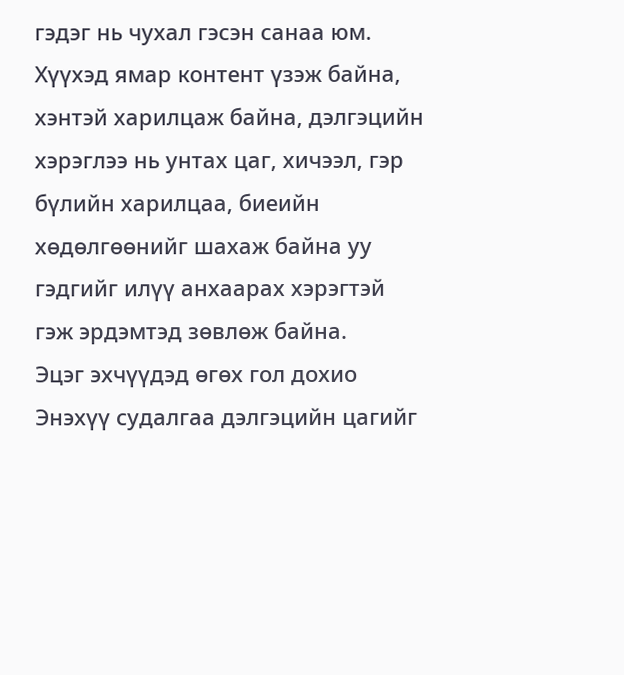гэдэг нь чухал гэсэн санаа юм.
Хүүхэд ямар контент үзэж байна, хэнтэй харилцаж байна, дэлгэцийн хэрэглээ нь унтах цаг, хичээл, гэр бүлийн харилцаа, биеийн хөдөлгөөнийг шахаж байна уу гэдгийг илүү анхаарах хэрэгтэй гэж эрдэмтэд зөвлөж байна.
Эцэг эхчүүдэд өгөх гол дохио
Энэхүү судалгаа дэлгэцийн цагийг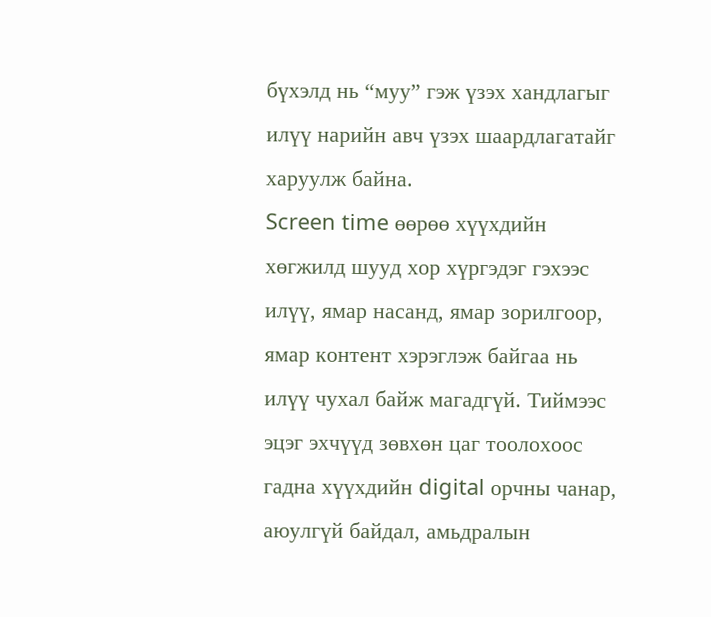бүхэлд нь “муу” гэж үзэх хандлагыг илүү нарийн авч үзэх шаардлагатайг харуулж байна.
Screen time өөрөө хүүхдийн хөгжилд шууд хор хүргэдэг гэхээс илүү, ямар насанд, ямар зорилгоор, ямар контент хэрэглэж байгаа нь илүү чухал байж магадгүй. Тиймээс эцэг эхчүүд зөвхөн цаг тоолохоос гадна хүүхдийн digital орчны чанар, аюулгүй байдал, амьдралын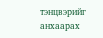тэнцвэрийг анхаарах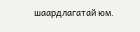шаардлагатай юм.